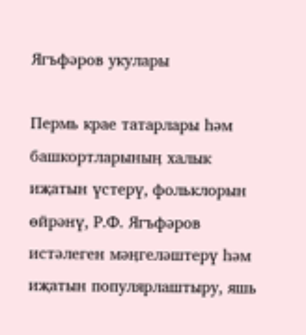Ягъфәров укулары

Пермь крае татарлары hәм башкортларыныӊ халык иҗатын үстерү, фольклорын өйрәнү, Р.Ф. Ягъфәров истәлеген мәӊгеләштерү hәм иҗатын популярлаштыру, яшь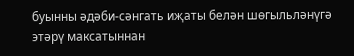буынны әдәби-сәнгать иҗаты белән шөгыльләнүгә этәрү максатыннан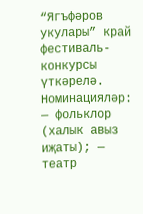“Ягъфәров укулары” край фестиваль-конкурсы үткәрелә. Номинацияләр: — фольклор (халык авыз иҗаты); — театр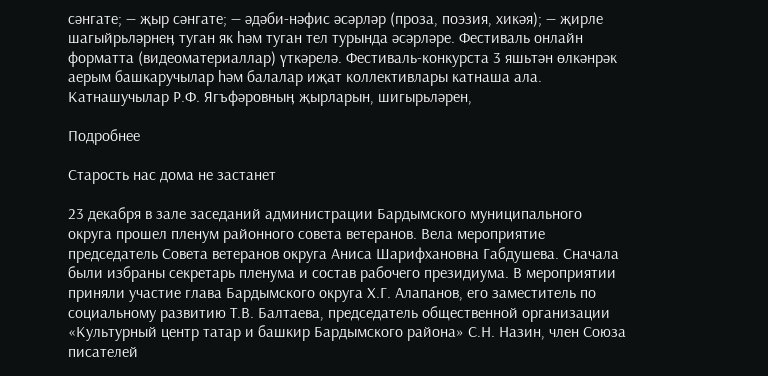сәнгате; — җыр сәнгате; — әдәби-нәфис әсәрләр (проза, поэзия, хикәя); — җирле шагыйрьләрнеӊ туган як hәм туган тел турында әсәрләре. Фестиваль онлайн форматта (видеоматериаллар) үткәрелә. Фестиваль-конкурста 3 яшьтән өлкәнрәк аерым башкаручылар hәм балалар иҗат коллективлары катнаша ала. Катнашучылар Р.Ф. Ягъфәровныӊ җырларын, шигырьләрен,

Подробнее

Старость нас дома не застанет

23 декабря в зале заседаний администрации Бардымского муниципального округа прошел пленум районного совета ветеранов. Вела мероприятие председатель Совета ветеранов округа Аниса Шарифхановна Габдушева. Сначала были избраны секретарь пленума и состав рабочего президиума. В мероприятии приняли участие глава Бардымского округа Х.Г. Алапанов, его заместитель по социальному развитию Т.В. Балтаева, председатель общественной организации «Культурный центр татар и башкир Бардымского района» С.Н. Назин, член Союза писателей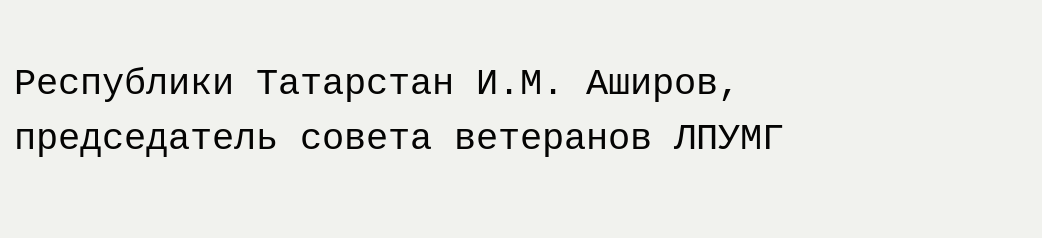Республики Татарстан И.М. Аширов, председатель совета ветеранов ЛПУМГ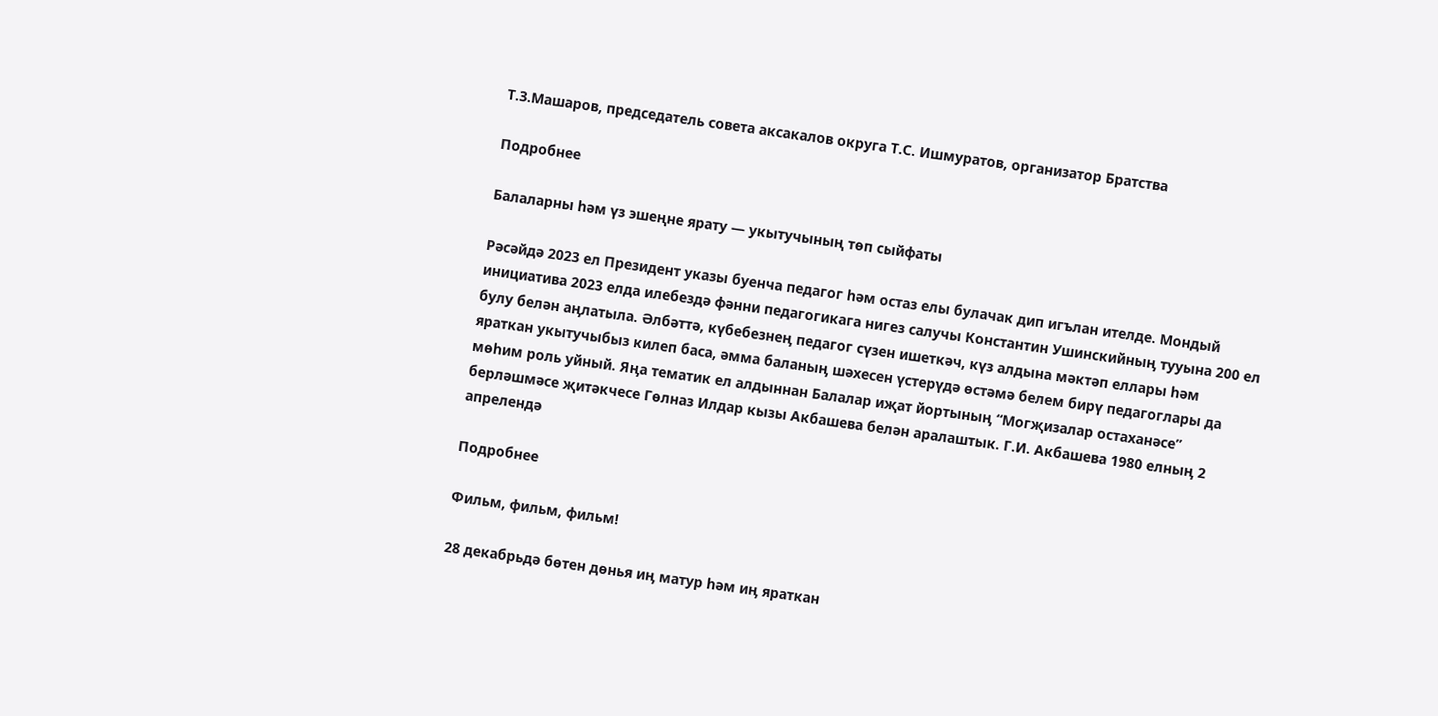Т.З.Машаров, председатель совета аксакалов округа Т.С. Ишмуратов, организатор Братства

Подробнее

Балаларны һәм үз эшеңне ярату — укытучының төп сыйфаты

Рәсәйдә 2023 ел Президент указы буенча педагог hәм остаз елы булачак дип игълан ителде. Мондый инициатива 2023 елда илебездә фәнни педагогикага нигез салучы Константин Ушинскийныӊ тууына 200 ел булу белән аӊлатыла. Әлбәттә, күбебезнеӊ педагог сүзен ишеткәч, күз алдына мәктәп еллары hәм яраткан укытучыбыз килеп баса, әмма баланыӊ шәхесен үстерүдә өстәмә белем бирү педагоглары да мөhим роль уйный. Яӊа тематик ел алдыннан Балалар иҗат йортыныӊ “Могҗизалар остаханәсе” берләшмәсе җитәкчесе Гөлназ Илдар кызы Акбашева белән аралаштык. Г.И. Акбашева 1980 елныӊ 2 апрелендә

Подробнее

Фильм, фильм, фильм!

28 декабрьдә бөтен дөнья иӊ матур hәм иӊ яраткан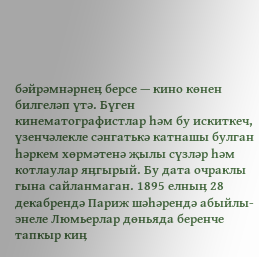бәйрәмнәрнеӊ берсе — кино көнен билгеләп үтә. Бүген кинематографистлар hәм бу искиткеч, үзенчәлекле сәнгатькә катнашы булган hәркем хөрмәтенә җылы сүзләр hәм котлаулар яӊгырый. Бу дата очраклы гына сайланмаган. 1895 елныӊ 28 декабрендә Париж шәhәрендә абыйлы-энеле Люмьерлар дөньяда беренче тапкыр киӊ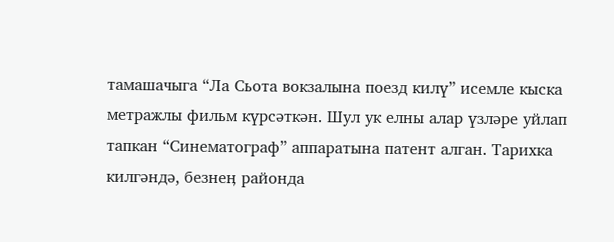тамашачыга “Ла Сьота вокзалына поезд килү” исемле кыска метражлы фильм күрсәткән. Шул ук елны алар үзләре уйлап тапкан “Синематограф” аппаратына патент алган. Тарихка килгәндә, безнеӊ районда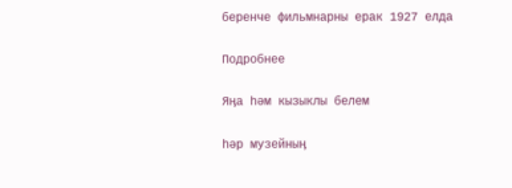беренче фильмнарны ерак 1927 елда

Подробнее

Яӊа hәм кызыклы белем

hәр музейныӊ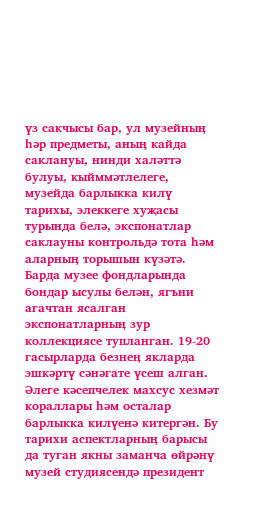үз сакчысы бар, ул музейныӊ hәр предметы, аныӊ кайда саклануы, нинди халәттә булуы, кыйммәтлелеге, музейда барлыкка килү тарихы, элеккеге хуҗасы турында белә, экспонатлар саклауны контрольдә тота hәм аларныӊ торышын күзәтә. Барда музее фондларында бондар ысулы белән, ягъни агачтан ясалган экспонатларныӊ зур коллекциясе тупланган. 19-20 гасырларда безнеӊ якларда эшкәртү сәнәгате үсеш алган. Әлеге кәсепчелек махсус хезмәт кораллары hәм осталар барлыкка килүенә китергән. Бу тарихи аспектларныӊ барысы да туган якны заманча өйрәнү музей студиясендә президент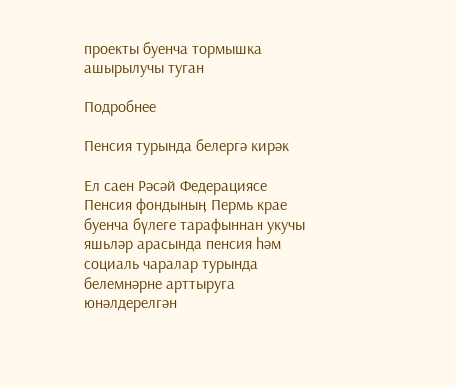проекты буенча тормышка ашырылучы туган

Подробнее

Пенсия турында белергә кирәк

Ел саен Рәсәй Федерациясе Пенсия фондыныӊ Пермь крае буенча бүлеге тарафыннан укучы яшьләр арасында пенсия hәм социаль чаралар турында белемнәрне арттыруга юнәлдерелгән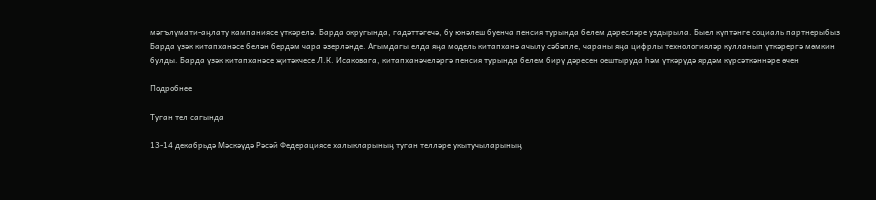мәгълүмати-аӊлату кампаниясе үткәрелә. Барда округында, гадәттәгечә, бу юнәлеш буенча пенсия турында белем дәресләре уздырыла. Быел күптәнге социаль партнерыбыз Барда үзәк китапханәсе белән бердәм чара әзерләнде. Агымдагы елда яӊа модель китапханә ачылу сәбәпле, чараны яӊа цифрлы технологияләр кулланып үткәрергә мөмкин булды. Барда үзәк китапханәсе җитәкчесе Л.К. Исаковага, китапханәчеләргә пенсия турында белем бирү дәресен оештыруда hәм үткәрүдә ярдәм күрсәткәннәре өчен

Подробнее

Туган тел сагында

13-14 декабрьдә Мәскәүдә Рәсәй Федерациясе халыкларыныӊ туган телләре укытучыларыныӊ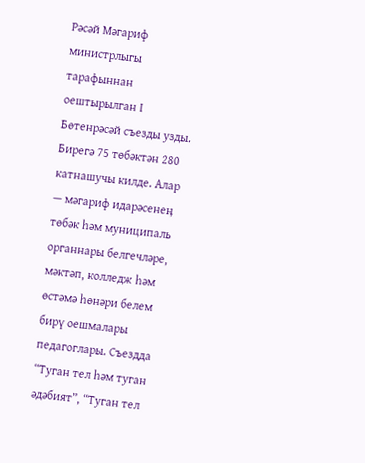Рәсәй Мәгариф министрлыгы тарафыннан оештырылган I Бөтенрәсәй съезды узды. Бирегә 75 төбәктән 280 катнашучы килде. Алар — мәгариф идарәсенеӊ төбәк hәм муниципаль органнары белгечләре, мәктәп, колледж hәм өстәмә hөнәри белем бирү оешмалары педагоглары. Съездда “Туган тел hәм туган әдәбият”, “Туган тел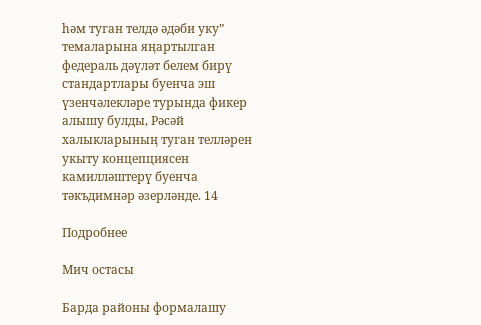hәм туган телдә әдәби уку” темаларына яӊартылган федераль дәүләт белем бирү стандартлары буенча эш үзенчәлекләре турында фикер алышу булды, Рәсәй халыкларыныӊ туган телләрен укыту концепциясен камилләштерү буенча тәкъдимнәр әзерләнде. 14

Подробнее

Мич остасы

Барда районы формалашу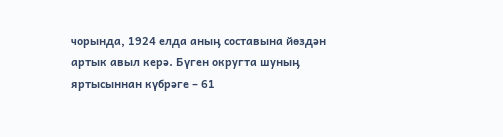чорында, 1924 елда аныӊ составына йөздән артык авыл керә. Бүген округта шуныӊ яртысыннан күбрәге – 61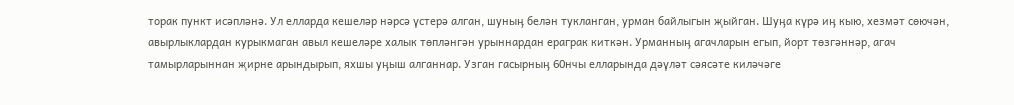торак пункт исәпләнә. Ул елларда кешеләр нәрсә үстерә алган, шуныӊ белән тукланган, урман байлыгын җыйган. Шуӊа күрә иӊ кыю, хезмәт сөючән, авырлыклардан курыкмаган авыл кешеләре халык төпләнгән урыннардан ераграк киткән. Урманныӊ агачларын егып, йорт төзгәннәр, агач тамырларыннан җирне арындырып, яхшы уӊыш алганнар. Узган гасырныӊ 60нчы елларында дәүләт сәясәте киләчәге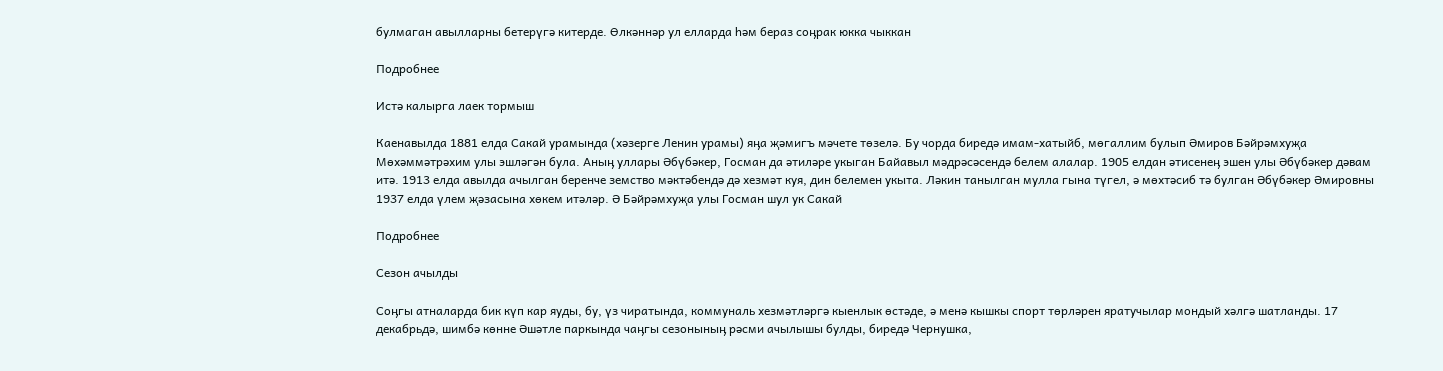булмаган авылларны бетерүгә китерде. Өлкәннәр ул елларда hәм бераз соӊрак юкка чыккан

Подробнее

Истә калырга лаек тормыш

Каенавылда 1881 елда Сакай урамында (хәзерге Ленин урамы) яӊа җәмигъ мәчете төзелә. Бу чорда биредә имам-хатыйб, мөгаллим булып Әмиров Бәйрәмхуҗа Мөхәммәтрәхим улы эшләгән була. Аныӊ уллары Әбүбәкер, Госман да әтиләре укыган Байавыл мәдрәсәсендә белем алалар. 1905 елдан әтисенеӊ эшен улы Әбүбәкер дәвам итә. 1913 елда авылда ачылган беренче земство мәктәбендә дә хезмәт куя, дин белемен укыта. Ләкин танылган мулла гына түгел, ә мөхтәсиб тә булган Әбүбәкер Әмировны 1937 елда үлем җәзасына хөкем итәләр. Ә Бәйрәмхуҗа улы Госман шул ук Сакай

Подробнее

Сезон ачылды

Соӊгы атналарда бик күп кар яуды, бу, үз чиратында, коммуналь хезмәтләргә кыенлык өстәде, ә менә кышкы спорт төрләрен яратучылар мондый хәлгә шатланды. 17 декабрьдә, шимбә көнне Әшәтле паркында чаӊгы сезоныныӊ рәсми ачылышы булды, биредә Чернушка,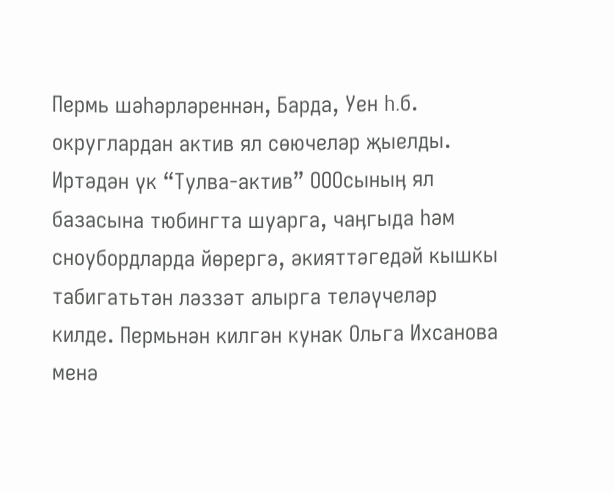Пермь шәhәрләреннән, Барда, Уен h.б. округлардан актив ял сөючеләр җыелды. Иртәдән үк “Тулва-актив” ОООсыныӊ ял базасына тюбингта шуарга, чаӊгыда hәм сноубордларда йөрергә, әкияттәгедәй кышкы табигатьтән ләззәт алырга теләүчеләр килде. Пермьнән килгән кунак Ольга Ихсанова менә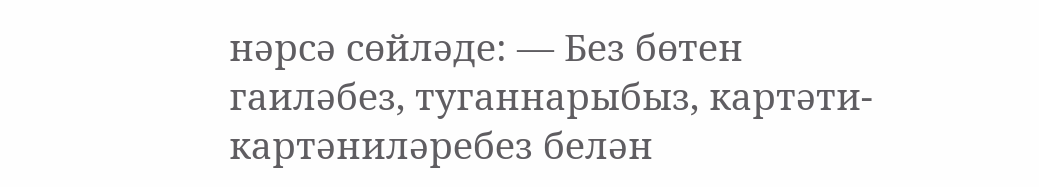нәрсә сөйләде: — Без бөтен гаиләбез, туганнарыбыз, картәти-картәниләребез белән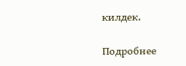килдек.

Подробнее